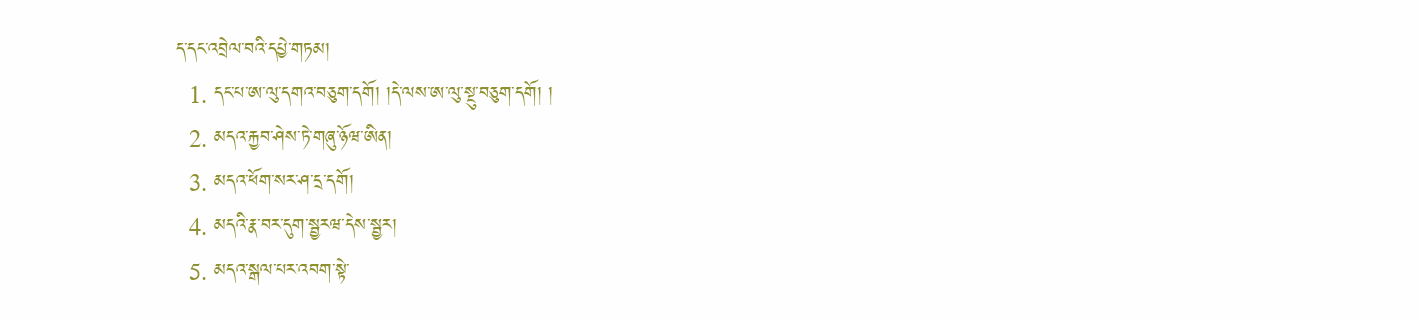ད་དང་འབྲེལ་བའི་དཔྱེ་གཏམ།
  1. དང་པ་ཨ་ལུ་དགའ་བཅུག་དགོ། །དེ་ལས་ཨ་ལུ་སྔུ་བཅུག་དགོ། །
  2. མདའ་རྐྱབ་ཤེས་ཏེ་གཞུ་ཉོཝ་ཨིན།
  3. མདའ་ཕོག་སར་ཤ་དྲ་དགོ།
  4. མདའི་རྣ་བར་དུག་སྦྱརཝ་དེས་སྦྱར།
  5. མདའ་སྒལ་པར་འབག་སྟེ་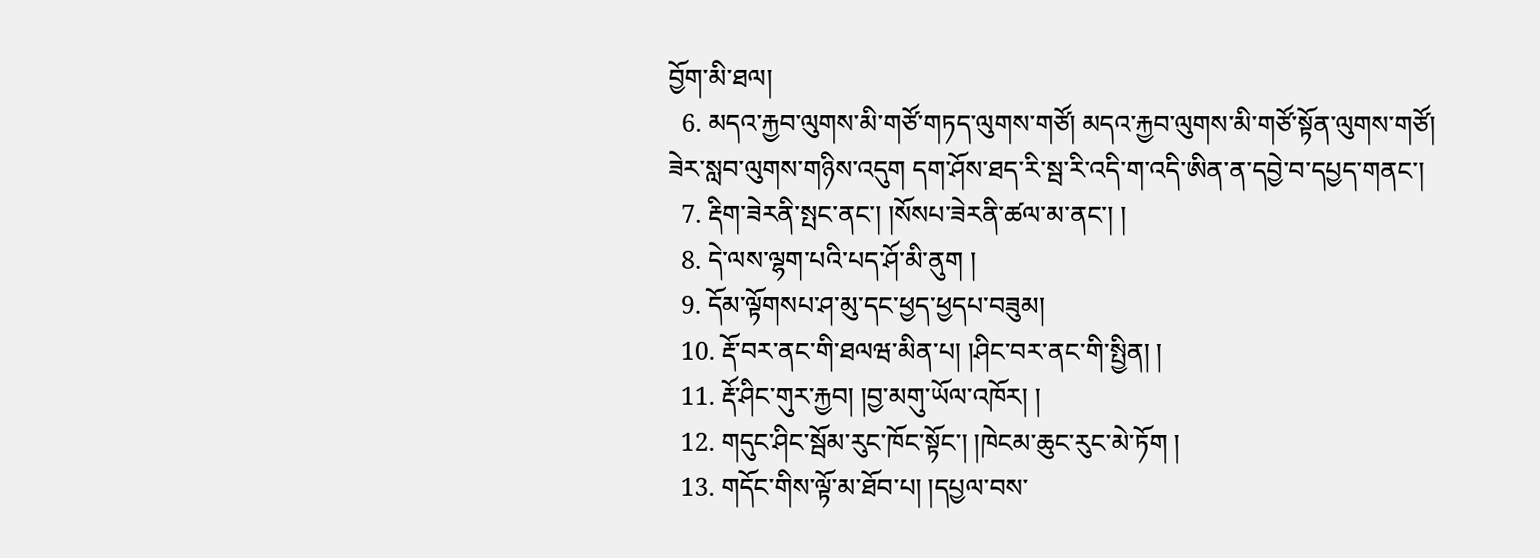བྱོག་མི་ཐལ།
  6. མདའ་རྐྱབ་ལུགས་མི་གཙོ་གཏད་ལུགས་གཙོ། མདའ་རྐྱབ་ལུགས་མི་གཙོ་སྟོན་ལུགས་གཙོ། ཟེར་སླབ་ལུགས་གཉིས་འདུག དག་ཤོས་ཐད་རི་སྦ་རི་འདི་ག་འདི་ཨིན་ན་དབྱེ་བ་དཔྱད་གནང་།
  7. རྡིག་ཟེརནི་སྤང་ནང་། །སོསཔ་ཟེརནི་ཚལ་མ་ནང་། །
  8. དེ་ལས་ལྷག་པའི་པད་ཤོ་མི་ནུག །
  9. དོམ་ལྟོགསཔ་ཤ་མུ་དང་ཕྱད་ཕྱདཔ་བཟུམ།
  10. རྡོ་བར་ནང་གི་ཐལཝ་མིན་པ། །ཤིང་བར་ནང་གི་སྤྱིན། །
  11. རྡོ་ཤིང་གུར་རྐྱབ། །བྱ་མགུ་ཡོལ་འཁོར། །
  12. གདུང་ཤིང་སྦོམ་རུང་ཁོང་སྟོང་། །ཁེངམ་ཆུང་རུང་མེ་ཏོག །
  13. གདོང་གིས་ལྟོ་མ་ཐོབ་པ། །དཔྱལ་བས་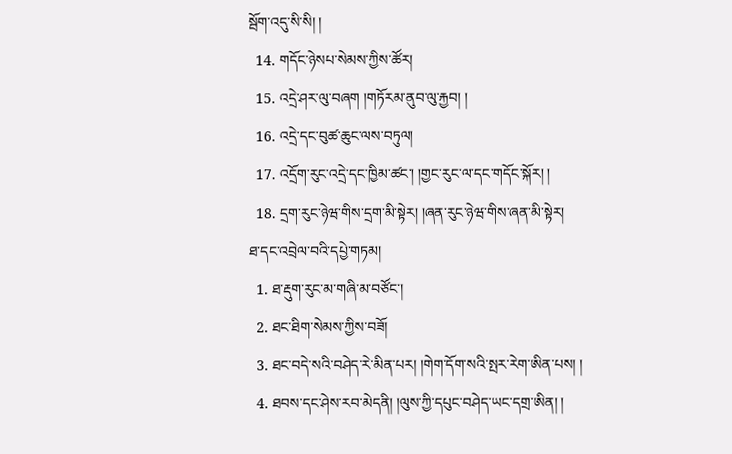སྦོག་འདུ་སི་སི། །
  14. གདོང་ཉེསཔ་སེམས་ཀྱིས་ཚོར།
  15. འདྲེ་ཤར་ལུ་བཞག །གཏོརམ་ནུབ་ལུ་རྐྱབ། །
  16. འདྲེ་དང་བུཚ་ཆུང་ལས་བཏུལ།
  17. འདྲོག་རུང་འདྲེ་དང་ཁྱིམ་ཚང་། །གྱང་རུང་ལ་དང་གདོང་སྐོར། །
  18. དྲག་རུང་ཉེཝ་གིས་དྲག་མི་སྟེར། །ཞན་རུང་ཉེཝ་གིས་ཞན་མི་སྟེར།
ཐ་དང་འབྲེལ་བའི་དཔྱེ་གཏམ།
  1. ཐ་རྡུག་རུང་མ་གཞི་མ་བཙོང་།
  2. ཐང་ཐིག་སེམས་ཀྱིས་བཟོ།
  3. ཐང་བདེ་སའི་བཤེད་རེ་མིན་པར། །གེག་དོག་སའི་སྤར་རེག་ཨིན་པས། །
  4. ཐབས་དང་ཤེས་རབ་མེདནི། །ལུས་ཀྱི་དཔུང་བཤེད་ཡང་དགྲ་ཨིན། །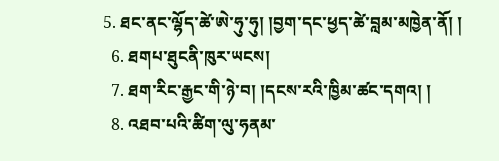5. ཐང་ནང་ལྷོད་ཚེ་ཨེ་ཧུ་ཧུ། །བྱག་དང་ཕྱད་ཚེ་བླམ་མཁྱེན་ནོ། །
  6. ཐགཔ་ཐུངནི་ཁུར་ཡངས།
  7. ཐག་རིང་རྒྱང་གི་ཉེ་བ། །དངས་རའི་ཁྱིམ་ཚང་དགའ། །
  8. འཐབ་པའི་ཚིག་ལུ་ཧནམ་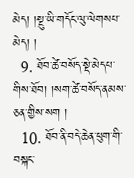མེད། །སྔུ་ཡི་གདོང་ལུ་ལེགསཔ་མེད། །
  9. ཐོབ་ཚེ་བསོད་སྡེ་མེདཔ་གིས་ཐོབ། །སག་ཚེ་བསོད་ནམས་ཅན་གྱིས་སག །
  10. ཐོབ་ནི་བདེ་ཆེན་ཕུག་གི་བསྐང་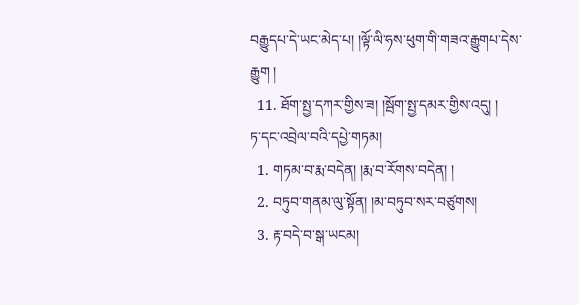བརྒྱུདཔ་དེ་ཡང་མེད་པ། །ལྟོ་ལི་ཧས་ཕུག་གི་གཟའ་རྒྱུགཔ་དེས་རྒྱུག །
  11. ཐོག་སྤྱ་དཀར་གྱིས་ཟ། །སྦོག་སྤྱ་དམར་གྱིས་འདུ། །
ཏ་དང་འབྲེལ་བའི་དཔྱེ་གཏམ།
  1. གཏམ་བ་རྨ་བདེན། །རྨ་བ་རོགས་བདེན། །
  2. བཏུབ་གནམ་ལུ་སྟོན། །མ་བཏུབ་སར་བཙུགས།
  3. རྟ་བདེ་བ་སྒ་ཡངམ།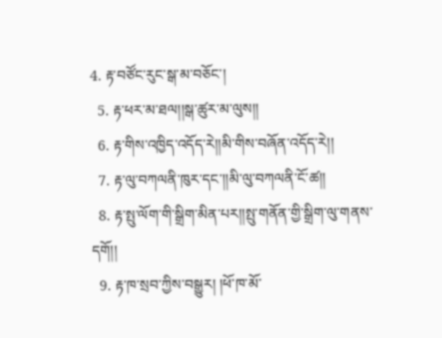4. རྟ་བཙོང་རུང་སྒ་མ་བཅོང་།
  5. རྟ་ཕར་མ་ཐལ།།སྒ་ཚུར་མ་ལུས།།
  6. རྟ་གིས་འཁྱིད་འདོད་རེ།།མི་གིས་བཞོན་འདོད་རེ།།
  7. རྟ་ལུ་བཀལནི་ཁུར་དང་།།མི་ལུ་བཀལནི་ངོ་ཚ།།
  8. རྟ་སྤུ་ལོག་གི་སྒྲིག་མིན་པར།།སྤུ་གནོན་གྱི་སྒྲིག་ལུ་གནས་དགོ།།
  9. རྟ་ཁ་སྲབ་ཀྱིས་བསྒྱུར། །ཕོ་ཁ་མོ་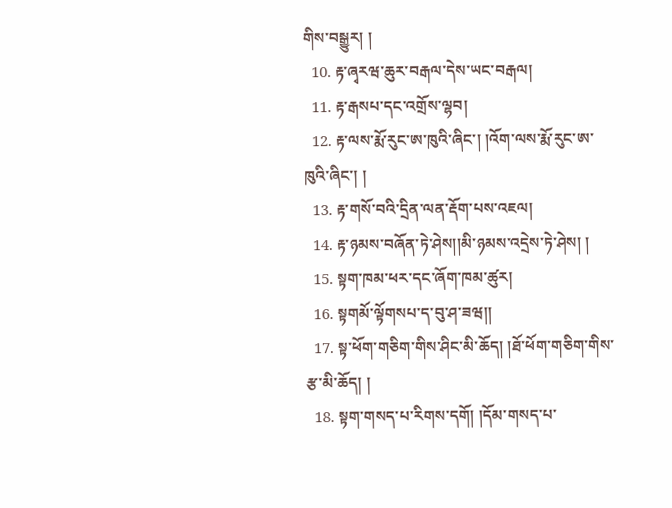གིས་བསྒྱུར། །
  10. རྟ་ཞྭརཝ་ཆུར་བརྒལ་དེས་ཡང་བརྒལ།
  11. རྟ་རྒསཔ་དང་འགྲོས་ལྷབ།
  12. རྟ་ལས་རྨོ་རུང་ཨ་ཁུའི་ཞིང་། །འོག་ལས་རྨོ་རུང་ཨ་ཁུའི་ཞིང་། །
  13. རྟ་གསོ་བའི་དྲིན་ལན་རྡོག་པས་འཇལ།
  14. རྟ་ཉམས་བཞོན་ཏེ་ཤེས།།མི་ཉམས་འདྲེས་ཏེ་ཤེས། །
  15. སྟག་ཁམ་ཕར་དང་ཞོག་ཁམ་ཚུར།
  16. སྟགམོ་ལྟོགསཔ་ད་བུ་ཤ་ཟཝ།།
  17. སྟ་ཕོག་གཅིག་གིས་ཤིང་མི་ཆོད། །ཐོ་ཕོག་གཅིག་གིས་རྩ་མི་ཆོད། །
  18. སྟག་གསད་པ་རིགས་དགོ། །དོམ་གསད་པ་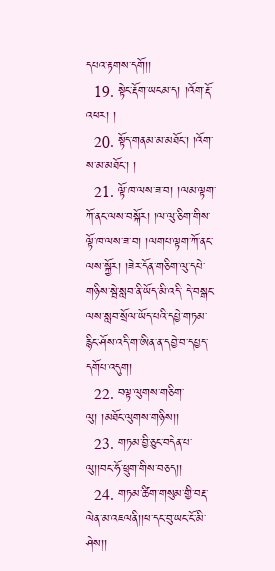དཔའ་རྟགས་དགོ།།
  19. སྟེང་རྡོག་ཡངམ་ད། །འོག་རྡོ་འཕར། །
  20. སྟོད་གནམ་མ་མཐོང་། །འོག་ས་མ་མཐོང་། །
  21. ལྟོ་ཁ་ལས་ཟ་བ། །ལམ་ལྟག་ཀོ་ནང་ལས་བསྐོར། །ལ་ལུ་ཅིག་གིས་ལྟོ་ཁ་ལས་ཟ་བ། །ལགཔ་ལྟག་ཀོ་ནང་ལས་སྐྱོར། །ཟེར་དོན་གཅིག་ལུ་དཔེ་གཉིས་སྦེ་སླབ་ནི་ཡོད་མི་འདི་ དེ་བསྒང་ལས་སླབ་སྲོལ་ཡོད་པའི་དཔྱེ་གཏམ་རྙིང་ཤོས་འདི་ག་ཨིན་ན་དབྱེ་བ་དཔྱད་དགོཔ་འདུག།
  22. བལྟ་ལུགས་གཅིག་ལུ། །མཐོང་ལུགས་གཉིས།།
  23. གཏམ་བྱི་ཅུང་བདེན་པ་ལུ།།བང་ཧོ་ཕྲུག་གིས་བཅད།།
  24. གཏམ་ཚིག་གསུམ་གྱི་བརྡ་ལེན་མ་འཇལནི།།ཕ་དང་བུ་ཡང་ངོ་མི་ཤེས།།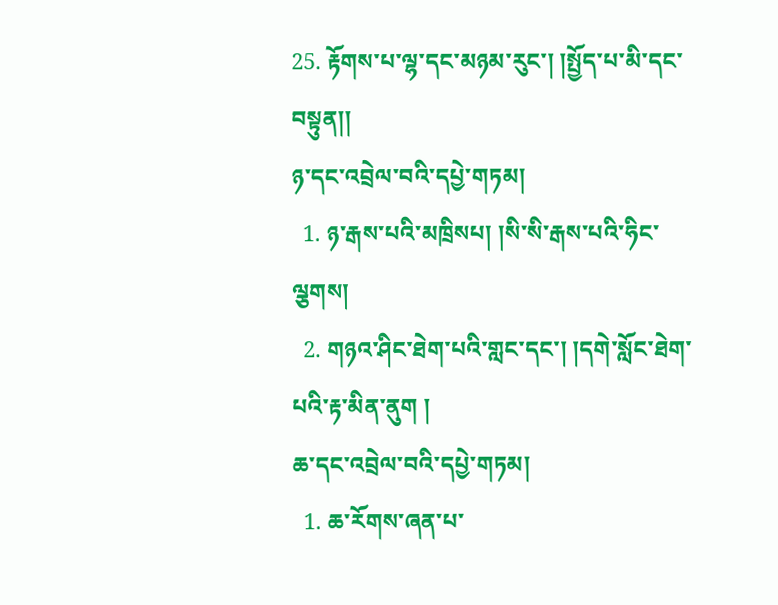25. རྟོགས་པ་ལྷ་དང་མཉམ་རུང་། །སྤྱོད་པ་མི་དང་བསྟུན།།
ཉ་དང་འབྲེལ་བའི་དཔྱེ་གཏམ།
  1. ཉ་རྒས་པའི་མཁྲིསཔ། །སི་སི་རྒས་པའི་ཧིང་ལྕགས།
  2. གཉའ་ཤིང་ཐེག་པའི་གླང་དང་། །དགེ་སློང་ཐེག་པའི་རྟ་མིན་ནུག །
ཆ་དང་འབྲེལ་བའི་དཔྱེ་གཏམ།
  1. ཆ་རོགས་ཞན་པ་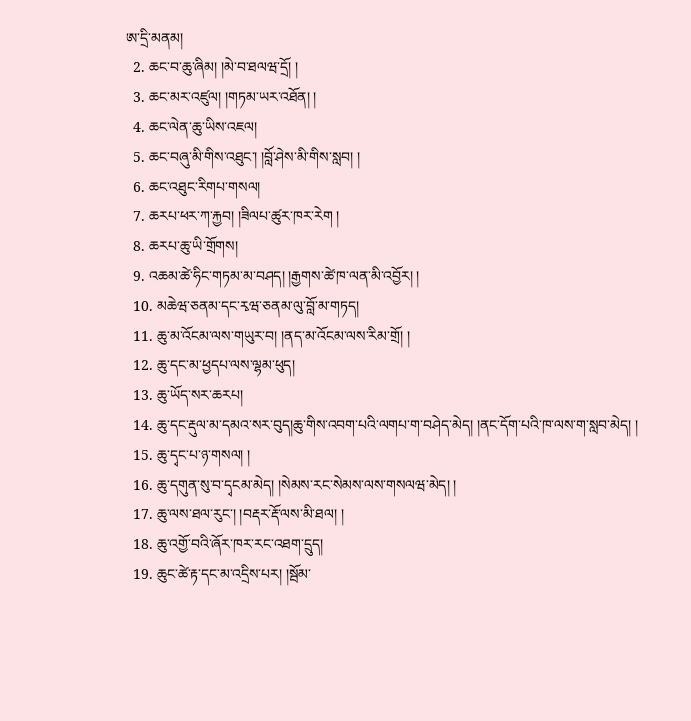ཨ་དྲི་མནམ།
  2. ཆང་བ་ཆུ་ཞིམ། །མེ་བ་ཐལཝ་དྲོ། །
  3. ཆང་མར་འཛུལ། །གཏམ་ཡར་འཐོན། །
  4. ཆང་ལེན་ཆུ་ཡིས་འཇལ།
  5. ཆང་བཞུ་མི་གིས་འཐུང་། །བློ་ཤེས་མི་གིས་སླབ། །
  6. ཆང་འཐུང་རིགཔ་གསལ།
  7. ཆརཔ་ཕར་ཀ་རྐྱབ། །ཟིལཔ་ཚུར་ཁར་རེག །
  8. ཆརཔ་ཆུ་ཡི་གྲོགས།
  9. འཆམ་ཚེ་ཧིང་གཏམ་མ་བཤད། །རྒྱགས་ཚེ་ཁ་ལན་མི་འབྱོར། །
  10. མཆེཝ་ཅནམ་དང་རྭཝ་ཅནམ་ལུ་བློ་མ་གཏད།
  11. ཆུ་མ་འོངམ་ལས་གཡུར་བ། །ནད་མ་འོངམ་ལས་རིམ་གྲོ། །
  12. ཆུ་དང་མ་ཕྱདཔ་ལས་ལྷམ་ཕུད།
  13. ཆུ་ཡོད་སར་ཆརཔ།
  14. ཆུ་དང་རྡུལ་མ་དམའ་སར་བུད།ཆུ་གིས་འབག་པའི་ལགཔ་ག་བཤེད་མེད། །ནང་དོག་པའི་ཁ་ལས་ག་སླབ་མེད། །
  15. ཆུ་དྭང་པ་ཉ་གསལ། །
  16. ཆུ་དགུན་སུ་བ་དྭངམ་མེད། །སེམས་རང་སེམས་ལས་གསལཝ་མེད། །
  17. ཆུ་ལས་ཐལ་རུང་། །བརྡར་རྡོ་ལས་མི་ཐལ། །
  18. ཆུ་འགྱོ་བའི་ཞོར་ཁར་རང་འཐག་དྲུད།
  19. ཆུང་ཚེ་རྟ་དང་མ་འདྲིས་པར། །སྦོམ་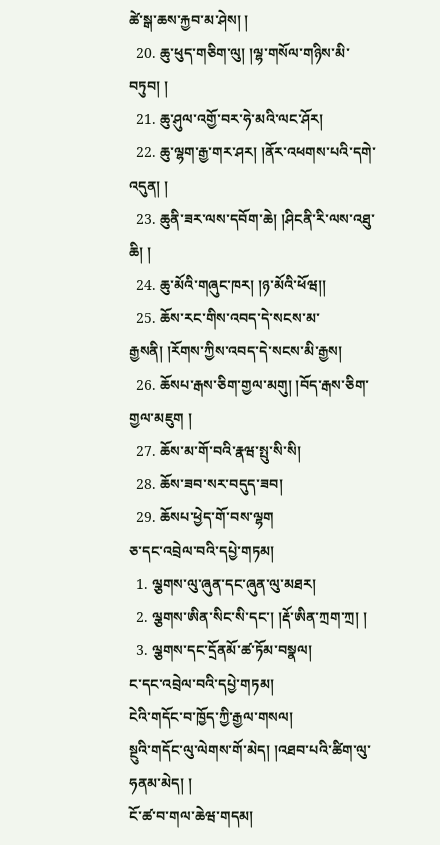ཚེ་སྒ་ཆས་རྐྱབ་མ་ཤེས། །
  20. ཆུ་ཕུད་གཅིག་ལུ། །ལྷ་གསོལ་གཉིས་མི་བཏུབ། །
  21. ཆུ་ཤུལ་འགྱོ་བར་ཧེ་མའི་ལང་ཤོར།
  22. ཆུ་ལྷག་རྒྱ་གར་ཤར། །ནོར་འཕགས་པའི་དགེ་འདུན། །
  23. ཆུནི་ཟར་ལས་དབོག་ཆེ། །ཤིངནི་རི་ལས་འཐུ་ཆི། །
  24. ཆུ་མོའི་གཞུང་ཁར། །ཉ་མོའི་ཕོཝ།།
  25. ཆོས་རང་གིས་འབད་དེ་སངས་མ་རྒྱསནི། །རོགས་ཀྱིས་འབད་དེ་སངས་མི་རྒྱས།
  26. ཆོསཔ་རྒས་ཅིག་གྱལ་མགུ། །བོད་རྒས་ཅིག་གྱལ་མཇུག །
  27. ཆོས་མ་གོ་བའི་རྣཝ་སྤུ་སི་སི།
  28. ཆོས་ཟབ་སར་བདུད་ཟབ།
  29. ཆོསཔ་ཕྱེད་གོ་བས་ལྷག
ཅ་དང་འབྲེལ་བའི་དཔྱེ་གཏམ།
  1. ལྕགས་ལུ་ཞུན་དང་ཞུན་ལུ་མཐར།
  2. ལྕགས་ཨིན་སིང་སི་དང་། །རྡོ་ཨིན་ཀྲག་ཀྲ། །
  3. ལྕགས་དང་དྲོནམོ་ཚ་ཏོམ་བསྣལ།
ང་དང་འབྲེལ་བའི་དཔྱེ་གཏམ།
ངེའི་གདོང་བ་ཁྱོད་ཀྱི་རྒྱལ་གསལ།
སྔུའི་གདོང་ལུ་ལེགས་གོ་མེད། །འཐབ་པའི་ཚིག་ལུ་ཧནམ་མེད། །
ངོ་ཚ་བ་གལ་ཆེཝ་གདམ།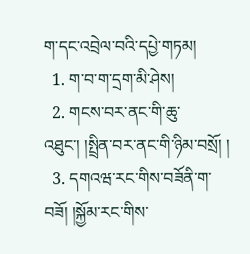ག་དང་འབྲེལ་བའི་དཔྱེ་གཏམ།
  1. ག་བ་ག་དྲག་མི་ཤེས།
  2. གངས་བར་ནང་གི་ཆུ་འཐུང་། །སྤྲིན་བར་ནང་གི་ཉིམ་བསྲོ། །
  3. དགའཝ་རང་གིས་བཟོནི་ག་བཟོ། །སྐྱོམ་རང་གིས་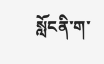སློངནི་ག་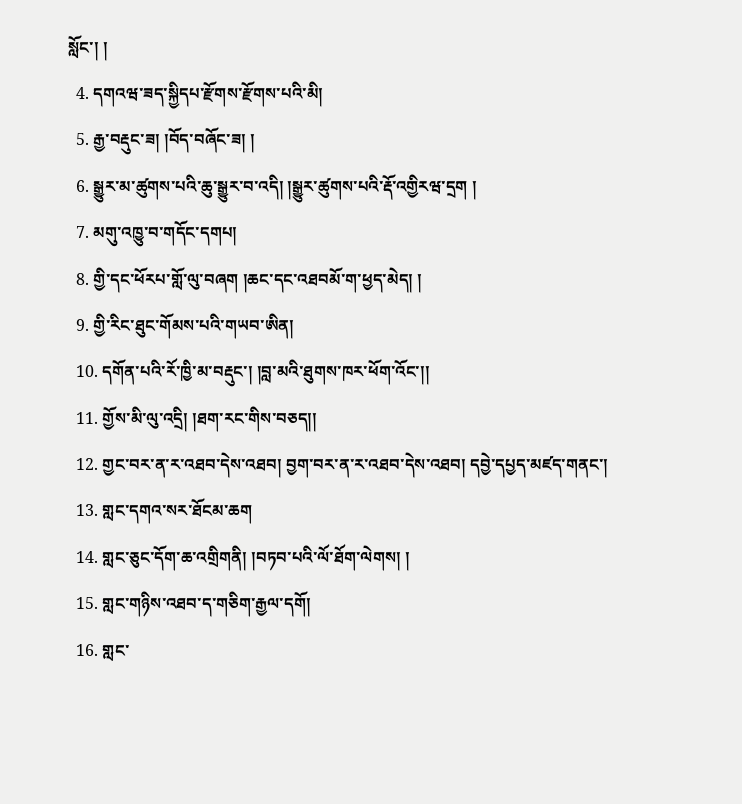སློང་། །
  4. དགའཝ་ཟད་སྐྱིདཔ་རྫོགས་རྫོགས་པའི་མི།
  5. རྒྱ་བརྡུང་ཟ། །བོད་བཞོང་ཟ། །
  6. སྒྱུར་མ་ཚུགས་པའི་ཆུ་སྒྱུར་བ་འདི། །སྒྱུར་ཚུགས་པའི་རྡོ་འགྱིརཝ་དྲག །
  7. མགུ་འཁྱུ་བ་གདོང་དགཔ།
  8. གྱི་དང་ཕོརཔ་གློ་ལུ་བཞག །ཆང་དང་འཐབམོ་ག་ཕྱད་མེད། །
  9. གྱི་རིང་ཐུང་གོམས་པའི་གཡབ་ཨིན།
  10. དགོན་པའི་རོ་ཁྱི་མ་བརྡུང་། །བླ་མའི་ཐུགས་ཁར་ཕོག་འོང་།།
  11. གྱོས་མི་ལུ་འདྲི། །ཐག་རང་གིས་བཅད།།
  12. གྱང་བར་ན་ར་འཐབ་དེས་འཐབ། བྱག་བར་ན་ར་འཐབ་དེས་འཐབ། དབྱེ་དཔྱད་མཛད་གནང་།
  13. གླང་དགའ་སར་ཐོངམ་ཆག
  14. གླང་ཅུང་དོག་ཆ་འགྲིགནི། །བཏབ་པའི་ལོ་ཐོག་ལེགས། །
  15. གླང་གཉིས་འཐབ་ད་གཅིག་རྒྱལ་དགོ།
  16. གླང་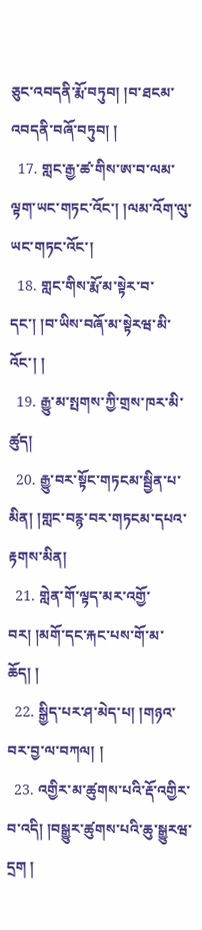ཅུང་འབདནི་རྨོ་བཏུབ། །བ་ཐངམ་འབདནི་བཞོ་བཏུབ། །
  17. གླང་རྒྱ་ཚ་གིས་ཨ་བ་ལམ་ལྟག་ཡང་གཏང་འོང་། །ལམ་འོག་ལུ་ཡང་གཏང་འོང་།
  18. གླང་གིས་རྨོ་མ་སྟེར་བ་དང་། །བ་ཡིས་བཞོ་མ་སྟེརཝ་མི་འོང་། །
  19. རྒྱུ་མ་སྤགས་ཀྱི་གྲས་ཁར་མི་ཚུད།
  20. རྒྱུ་བར་སྟོང་གཏངམ་སྦྱིན་པ་མིན། །གླང་བརྙ་བར་གཏངམ་དཔའ་རྟགས་མིན།
  21. གླེན་གོ་ལྟད་མར་འགྱོ་བར། །མགོ་དང་རྐང་པས་གོ་མ་ཆོད། །
  22. སྒྱིད་པར་ཤ་མེད་པ། །གཉའ་བར་བྱ་ལ་བཀལ། །
  23. འགྱིར་མ་ཚུགས་པའི་རྡོ་འགྱིར་བ་འདི། །བསྒྱུར་ཚུགས་པའི་ཆུ་སྒྱུརཝ་དྲག །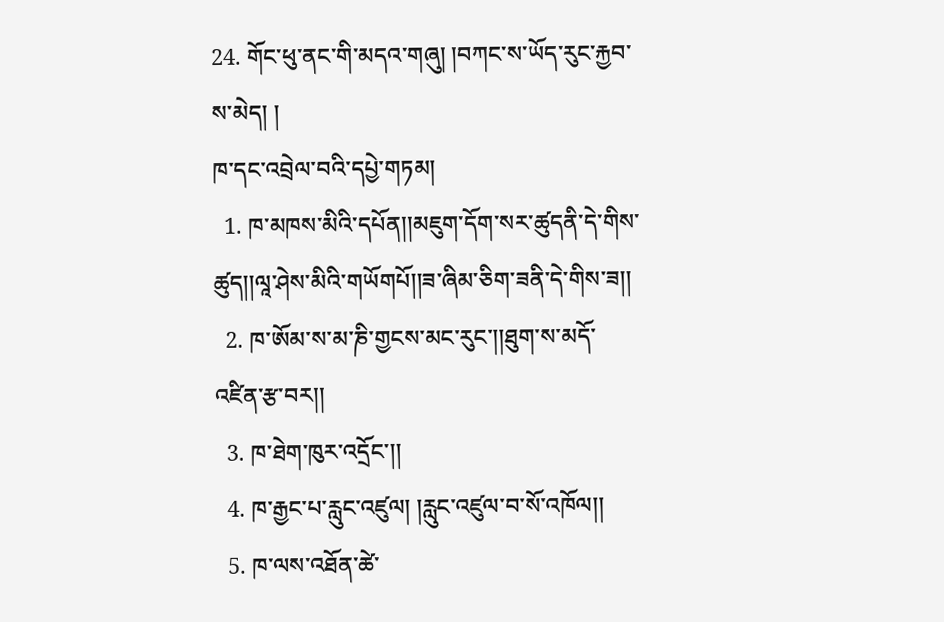24. གོང་ཕུ་ནང་གི་མདའ་གཞུ། །བཀང་ས་ཡོད་རུང་རྐྱབ་ས་མེད། །
ཁ་དང་འབྲེལ་བའི་དཔྱེ་གཏམ།
  1. ཁ་མཁས་མིའི་དཔོན།།མཇུག་དོག་སར་ཚུདནི་དེ་གིས་ཚུད།།ལཱ་ཤེས་མིའི་གཡོགཔོ།།ཟ་ཞིམ་ཅིག་ཟནི་དེ་གིས་ཟ།།
  2. ཁ་ཨོམ་ས་མ་ཎི་གྱངས་མང་རུང་།།ཐུག་ས་མདོ་འཛིན་རྩ་བར།།
  3. ཁ་ཐེག་ཁུར་འདྲོང་།།
  4. ཁ་རྒྱང་པ་རླུང་འཛུལ། །རླུང་འཛུལ་བ་སོ་འཁོལ།།
  5. ཁ་ལས་འཐོན་ཚེ་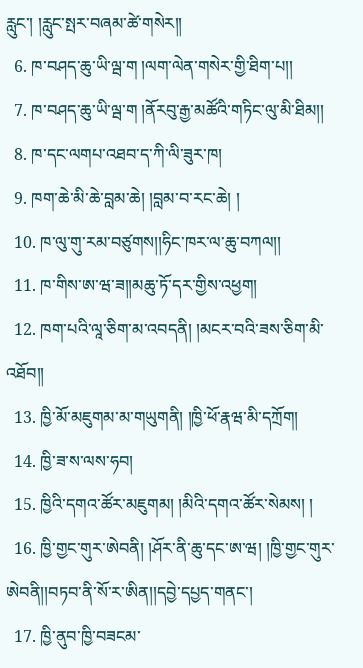རླུང་། །རླུང་སྤར་བཞམ་ཚེ་གསེར།།
  6. ཁ་བཤད་ཆུ་ཡི་ལྦ་ག །ལག་ལེན་གསེར་གྱི་ཐིག་པ།།
  7. ཁ་བཤད་ཆུ་ཡི་ལྦ་ག །ནོརབུ་རྒྱ་མཚོའི་གཏིང་ལུ་མི་ཐིམ།།
  8. ཁ་དང་ལགཔ་འཐབ་ད་ཀི་ལི་ཟུར་ཁ།
  9. ཁག་ཆེ་མི་ཆེ་བླམ་ཆེ། །བླམ་བ་རང་ཆེ། །
  10. ཁ་ལུ་གུ་རམ་བཙུགས།།ཧིང་ཁར་ལ་ཆུ་བཀལ།།
  11. ཁ་གིས་ཨ་ཝ་ཟ།།མཆུ་ཏོ་དར་གྱིས་འཕྱག།
  12. ཁག་པའི་ལཱ་ཅིག་མ་འབདནི། །མངར་བའི་ཟས་ཅིག་མི་འཐོབ།།
  13. ཁྱི་མོ་མཇུགམ་མ་གཡུགནི། །ཁྱི་ཕོ་རྣཝ་མི་དཀྲོག།
  14. ཁྱི་ཟ་ས་ལས་ཧབ།
  15. ཁྱིའི་དགའ་ཚོར་མཇུགམ། །མིའི་དགའ་ཚོར་སེམས། །
  16. ཁྱི་གྱང་གུར་ཨེབནི། །ཤོར་ནི་ཆུ་དང་ཨ་ཝ། །ཁྱི་གྱང་གུར་ཨེབནི།།བཏབ་ནི་སོ་ར་ཨིན།།དབྱེ་དཔྱད་གནང་།
  17. ཁྱི་ནུབ་ཁྱི་བཟངམ་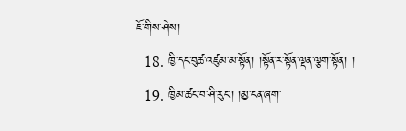ཇོ་གིས་ཤེས།
  18. ཁྱི་དང་བུཚ་འཛུམ་མ་སྟོན། །སྟོན་ར་སྟོན་ལྡན་ལྕག་སྟོན། །
  19. ཁྱིམ་ཚང་བ་ཤི་རུང་། །མྱ་ངན་ཞག་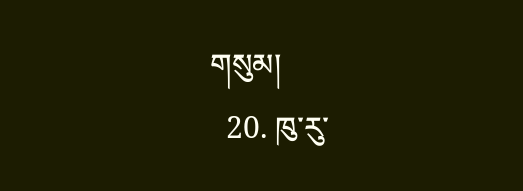གསུམ།
  20. ཁུ་རུ་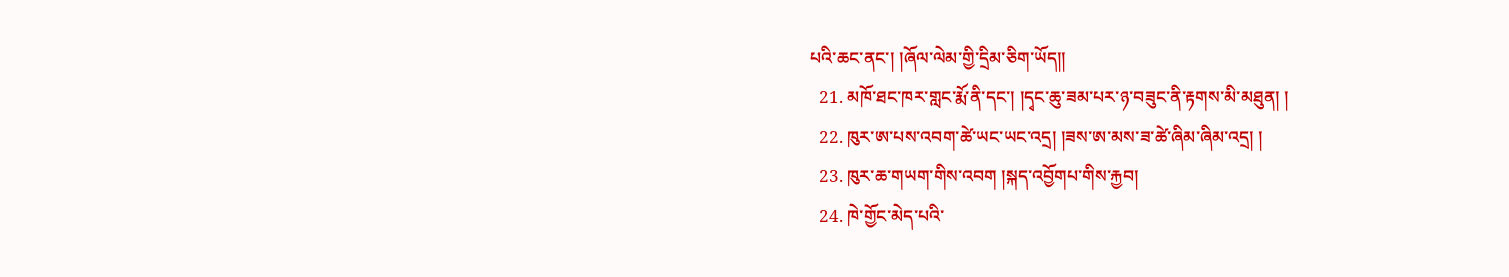པའི་ཆང་ནང་། །ཞོལ་ལེམ་གྱི་དྲིམ་ཅིག་ཡོད།།
  21. མཁོ་ཐང་ཁར་གླང་རྨོ་ནི་དང་། །དྭང་ཆུ་ཟམ་པར་ཉ་བཟུང་ནི་རྟགས་མི་མཐུན། །
  22. ཁུར་ཨ་པས་འབག་ཚེ་ཡང་ཡང་འདྲ། །ཟས་ཨ་མས་ཟ་ཚེ་ཞིམ་ཞིམ་འདྲ། །
  23. ཁུར་ཆ་གཡག་གིས་འབག །སྐད་འབྱོགཔ་གིས་རྐྱབ།
  24. ཁེ་གྱོང་མེད་པའི་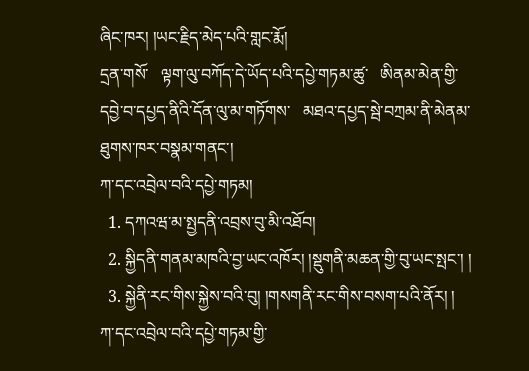ཞིང་ཁར། །ཡང་རྗིད་མེད་པའི་གླང་རྨོ།
དྲན་གསོ་   ལྟག་ལུ་བཀོད་དེ་ཡོད་པའི་དཔྱེ་གཏམ་ཚུ་   ཨིནམ་མེན་གྱི་དབྱེ་བ་དཔྱད་ནིའི་དོན་ལུ་མ་གཏོགས་   མཐའ་དཔྱད་སྦེ་བཀྲམ་ནི་མེནམ་ཐུགས་ཁར་བསྣམ་གནང་།
ཀ་དང་འབྲེལ་བའི་དཔྱེ་གཏམ།
  1. དཀའཝ་མ་སྤྱདནི་འབྲས་བུ་མི་འཐོབ།
  2. སྐྱིདནི་གནམ་མཁའི་བྱ་ཡང་འཁོར། །སྡུགནི་མཆན་གྱི་བུ་ཡང་སྤང་། །
  3. སྐྱེནི་རང་གིས་སྐྱེས་བའི་བུ། །གསགནི་རང་གིས་བསག་པའི་ནོར། །
ཀ་དང་འབྲེལ་བའི་དཔྱེ་གཏམ་གྱི་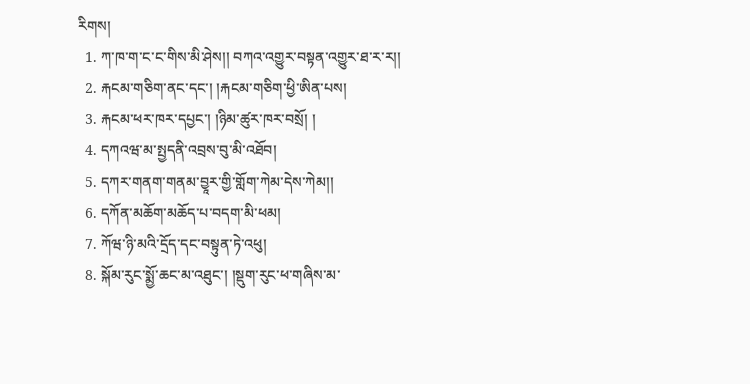རིགས།
  1. ཀ་ཁ་ག་ང་ང་གིས་མི་ཤེས།། བཀའ་འགྱུར་བསྟན་འགྱུར་ཐ་ར་ར།།
  2. རྐངམ་གཅིག་ནང་དང་། །རྐངམ་གཅིག་ཕྱི་ཨིན་པས།
  3. རྐངམ་ཕར་ཁར་དཔྱང་། །ཉིམ་ཚུར་ཁར་བསྲོ། །
  4. དཀའཝ་མ་སྤྱདནི་འབྲས་བུ་མི་འཐོབ།
  5. དཀར་གནག་གནམ་བྱཱར་གྱི་གློག་ཀེམ་དེས་ཀེམ།།
  6. དཀོན་མཆོག་མཆོད་པ་བདག་མི་ཕམ།
  7. ཀོཝ་ཉི་མའི་དྲོད་དང་བསྟུན་ཏེ་འཕུ།
  8. སྐོམ་རུང་སྨྱོ་ཆང་མ་འཐུང་། །སྡུག་རུང་ཕ་གཞིས་མ་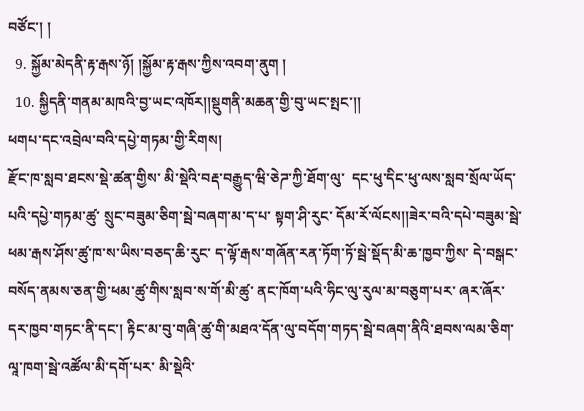བཙོང་། །
  9. སྐྱོམ་མེདནི་རྟ་རྒས་ཉོ། །སྐྱོམ་རྟ་རྒས་ཀྱིས་འབག་ནུག །
  10. སྐྱིདནི་གནམ་མཁའི་བྱ་ཡང་འཁོར།།སྡུགནི་མཆན་གྱི་བུ་ཡང་སྤང་།།
ཕགཔ་དང་འབྲེལ་བའི་དཔྱེ་གཏམ་གྱི་རིགས།
རྫོང་ཁ་སླབ་ཐངས་སྡེ་ཚན་གྱིས་ མི་སྡེའི་བརྡ་བརྒྱུད་ཝི་ཅེཌ་ཀྱི་ཐོག་ལུ་  དང་ཕུ་དིང་ཕུ་ལས་སླབ་སྲོལ་ཡོད་པའི་དཔྱེ་གཏམ་ཚུ་ སྲུང་བཟུམ་ཅིག་སྦེ་བཞག་མ་ད་པ་ སྟག་ཤི་རུང་ དོམ་རོ་ལོངས།།ཟེར་བའི་དཔེ་བཟུམ་སྦེ་ ཕམ་རྒས་ཤོས་ཚུ་ཁ་ས་ཡིས་བཅད་ཆི་རུང་ ད་ལྟོ་རྒས་གཞོན་རན་ཏོག་ཏོ་སྦེ་སྡོད་མི་ཆ་ཁྱབ་ཀྱིས་ དེ་བསྒང་བསོད་ནམས་ཅན་གྱི་ཕམ་ཚུ་གིས་སླབ་ས་གོ་མི་ཚུ་ ནང་ཁོག་པའི་ཧིང་ལུ་རུལ་མ་བཅུག་པར་ ཞར་ཞོར་དར་ཁྱབ་གཏང་ནི་དང་། རྟིང་མ་བུ་གཞི་ཚུ་གི་མཐའ་དོན་ལུ་བདོག་གཏད་སྦེ་བཞག་ནིའི་ཐབས་ལམ་ཅིག་ལཱ་ཁག་སྦེ་འཚོལ་མི་དགོ་པར་ མི་སྡེའི་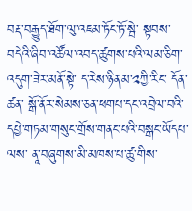བརྡ་བརྒྱུད་ཐོག་ལུ་འཇམ་ཏོང་ཏོ་སྦེ་ སྟབས་བདེའི་ཞིབ་འཚོལ་འབད་ཚུགས་པའི་ལམ་ཅིག་འདུག་ཟེར་མནོ་སྟེ་ ད་རེས་ཉིནམ་༢ཀྱི་རིང་ དོན་ཚན་ སྒོ་ནོར་སེམས་ཅན་ཕགཔ་དང་འབྲེལ་བའི་ དཔྱེ་གཏམ་གསུང་གྲོས་གནང་པའི་བསྒང་ཡོདཔ་ལས་ ནཱ་བཞུགས་མི་མཁས་པ་ཚུ་གིས་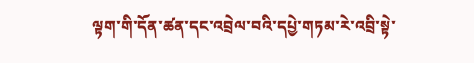ལྟག་གི་དོན་ཚན་དང་འབྲེལ་བའི་དཔྱེ་གཏམ་རེ་འབྲི་སྟེ་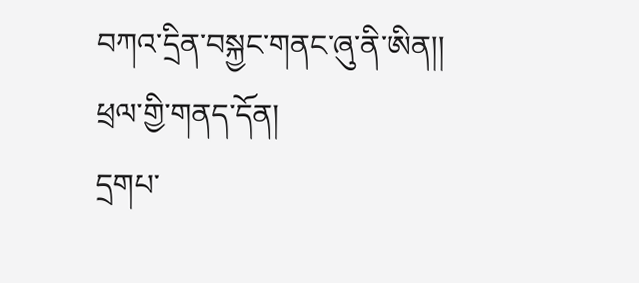བཀའ་དྲིན་བསྐྱང་གནང་ཞུ་ནི་ཨིན།།
ཕྲལ་གྱི་གནད་དོན།
དྲགཔ་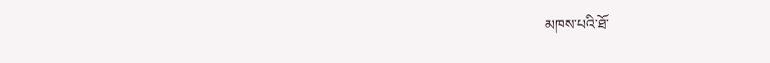མཁས་པའི་ཐོ་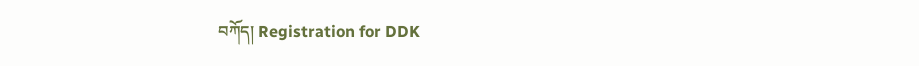བཀོད། Registration for DDK